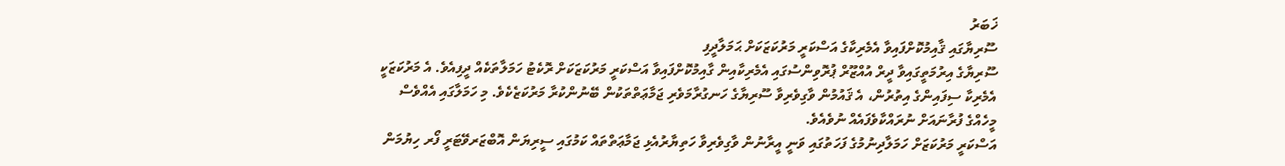ޚަބަރު
ސޫރިޔާގައި ޤާއިމުކޮށްފައިވާ އެމެރިކާގެ އަސްކަރީ މަރުކަޒަކަށް ޙަމަލާދީފި
ސޫރިޔާގެ އިރުމަތީގައިވާ ދީރް އުއްޒޫރް ޕުރޮވިންސުގައި އެމެރިކާއިން ގާއިމުކޮށްފައިވާ އަސްކަރީ މަރުކަޒަކަށް ރޮކެޓު ހަމަލާތަކެއް ދީފިއެވެ. އެ މަރުކަޒަކީ އެމެރިކާ ސިފައިންގެ އިތުރުން، އެ ޤައުމުން ވާގިވެރިވާ ސޫރިޔާގެ ހަނގުރާމަވެރި ޖަމާޢަތްތަކުން ބޭނުންކުރާ މަރުކަޒެކެވެ. މި ހަމަލާގައި އެއްވެސް މީހެއްގެ ފުރާނައަށް ނުރައްކާވެފައެއް ނުވެއެވެ.
އަސްކަރީ މަރުކަޒަށް ހަމަލާދިނުމުގެ ފަހަތުގައި ވަނީ އީރާނުން ވާގިވެރިވާ ހަތިޔާރުއެޅި ޖަމާޢަތްތައް ކަމުގައި ސީރިޔަން އޮބްޒަރވޭޓަރީ ފޯރ ހިޔުމަން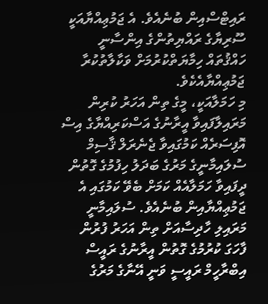ރައިޓްސްއިން ބުނެއެވެ. އެ ޖަމުޢިއްޔާއަކީ ސޫރިޔާގެ ރައްޔިތުންގެ އިންސާނީ ހައްޤުތައް ހިމާޔަތްކުރުމަށް ވަކާލާތުކުރާ ޖަމުޢިއްޔާއެކެވެ.
މި ހަމަލާއަކީ، މީގެ ތިން އަހަރު ކުރިން މަރައިލާފައިވާ އީރާނުގެ އަސްކަރިއްޔާގެ އިސް އޮފިސަރެއް ކަމުގައިވާ ޖެނެރަލް ޤާސިމް ސުލައިމާނީގެ މަރުގެ ބަދަލު ހިފުމުގެ ގޮތުން ދީފައިވާ ހަމަލާއެއް ކަމަށް ބެވޭ ކަމުގައި އެ ޖަމުޢިއްޔާއިން ބުނެއެވެ. ސުލައިމާނީ މަރައިލި ހާދިސާއަށް ތިން އަހަރު ފުރުން ފާހަގަ ކުރުމުގެ ގޮތުން އީރާނުގެ ރައީސް އިބްރާހީމް ރައީސީ ވަނީ އޭނާގެ މަރުގެ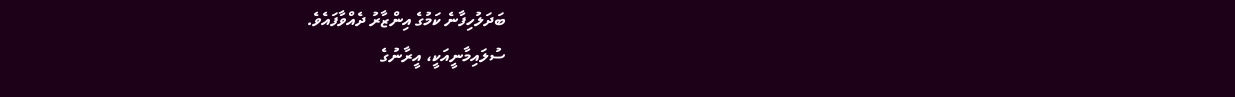ބަދަލުހިފާނެ ކަމުގެ އިންޒާރު ދެއްވާފައެވެ.
ސުލައިމާނީއަކީ، އީރާނުގެ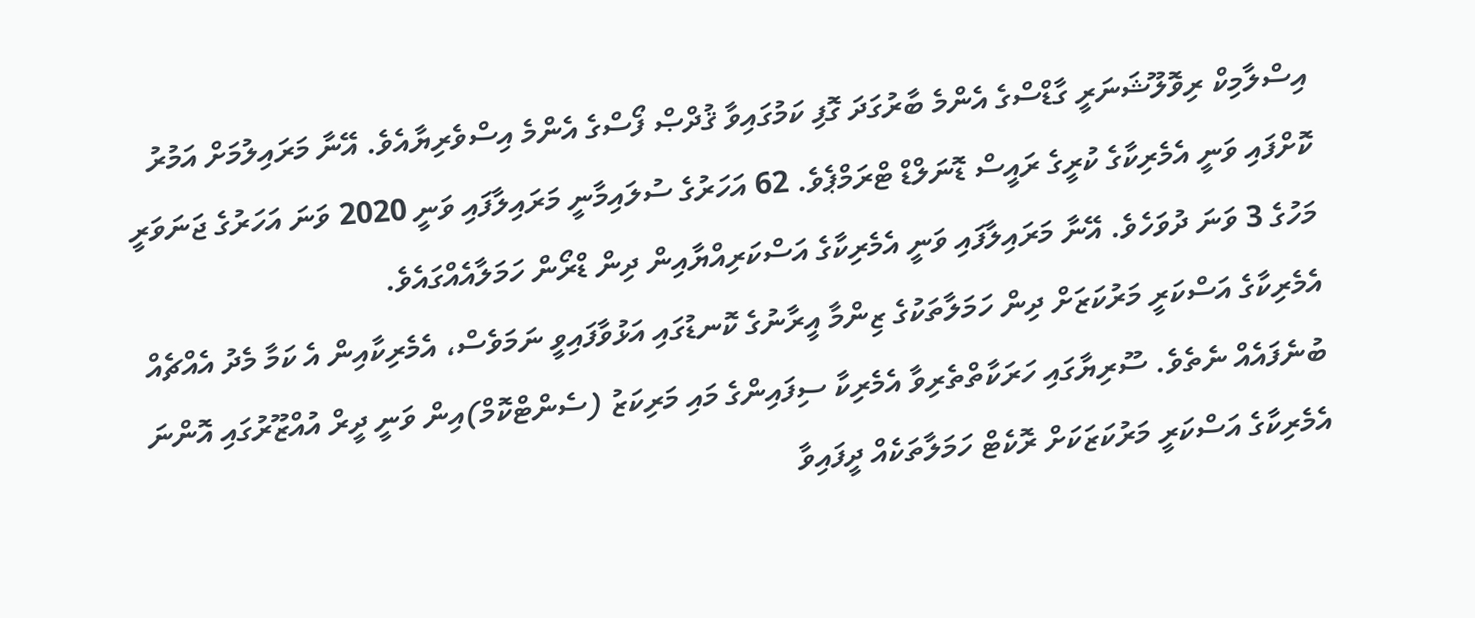އިސްލާމިކް ރިވޮލޫޝަނަރީ ގާޑްސްގެ އެންމެ ބާރުގަދަ ގޮފި ކަމުގައިވާ ޤުދްޞް ފޯސްގެ އެންމެ އިސްވެރިޔާއެވެ. އޭނާ މަރައިލުމަށް އަމުރު ކޮށްފައި ވަނީ އެމެރިކާގެ ކުރީގެ ރައީސް ޑޮނަލްޑް ޓްރަމްޕެވެ. 62 އަހަރުގެ ސުލައިމާނީ މަރައިލާފައި ވަނީ 2020 ވަނަ އަހަރުގެ ޖަނަވަރީ މަހުގެ 3 ވަނަ ދުވަހެވެ. އޭނާ މަރައިލާފައި ވަނީ އެމެރިކާގެ އަސްކަރިއްޔާއިން ދިން ޑްރޯން ހަމަލާއެއްގައެވެ.
އެމެރިކާގެ އަސްކަރީ މަރުކަޒަށް ދިން ހަމަލާތަކުގެ ޒިންމާ އީރާނުގެ ކޮނޑުގައި އަޅުވާފައިވީ ނަމަވެސް، އެމެރިކާއިން އެ ކަމާ މެދު އެއްޗެއް ބުނެފައެއް ނެތެވެ. ސޫރިޔާގައި ހަރަކާތްތެރިވާ އެމެރިކާ ސިފައިންގެ މައި މަރިކަޒު (ސެންޓްކޮމް)އިން ވަނީ ދީރް އުއްޒޫރުގައި އޮންނަ އެމެރިކާގެ އަސްކަރީ މަރުކަޒަކަށް ރޮކެޓް ހަމަލާތަކެއް ދީފައިވާ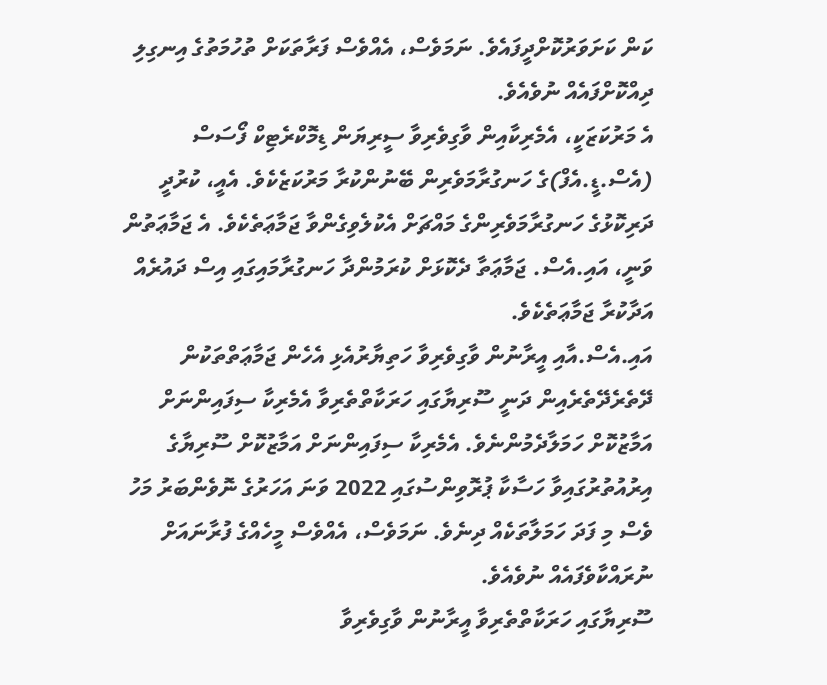ކަން ކަށަވަރުކޮށްދީފައެވެ. ނަމަވެސް، އެއްވެސް ފަރާތަކަށް ތުހުމަތުގެ އިނގިލި ދިއްކޮށްފައެއް ނުވެއެވެ.
އެ މަރުކަޒަކީ، އެމެރިކާއިން ވާގިވެރިވާ ސީރިޔަން ޑިމޮކްރެޓިކް ފޯސަސް (އެސް.ޑީ.އެފް)ގެ ހަނގުރާމަވެރިން ބޭނުންކުރާ މަރުކަޒެކެވެ. އެއީ، ކުރުދީ ދަރިކޮޅުގެ ހަނގުރާމަވެރިންގެ މައްޗަށް އެކުލެވިގެންވާ ޖަމާޢަތެކެވެ. އެ ޖަމާޢަތުން ވަނީ، އައި.އެސް. ޖަމާޢަތާ ދެކޮޅަށް ކުރަމުންދާ ހަނގުރާމައިގައި އިސް ދައުރެއް އަދާކުރާ ޖަމާޢަތެކެވެ.
އައި.އެސް.އާއި އީރާނުން ވާގިވެރިވާ ހަތިޔާރުއެޅި އެހެން ޖަމާޢަތްތަކުން ދޭތެރެދޭތެރެއިން ދަނީ ސޫރިޔާގައި ހަރަކާތްތެރިވާ އެމެރިކާ ސިފައިންނަށް އަމާޒުކޮށް ހަމަލާދެމުންނެވެ. އެމެރިކާ ސިފައިންނަށް އަމާޒުކޮށް ސޫރިޔާގެ އިރުއުތުރުގައިވާ ހަސާކާ ޕުރޮވިންސުގައި 2022 ވަނަ އަހަރުގެ ނޮވެންބަރު މަހު ވެސް މި ފަދަ ހަމަލާތަކެއް ދިނެވެ. ނަމަވެސް، އެއްވެސް މީހެއްގެ ފުރާނައަށް ނުރައްކާވެފައެއް ނުވެއެވެ.
ސޫރިޔާގައި ހަރަކާތްތެރިވާ އީރާނުން ވާގިވެރިވާ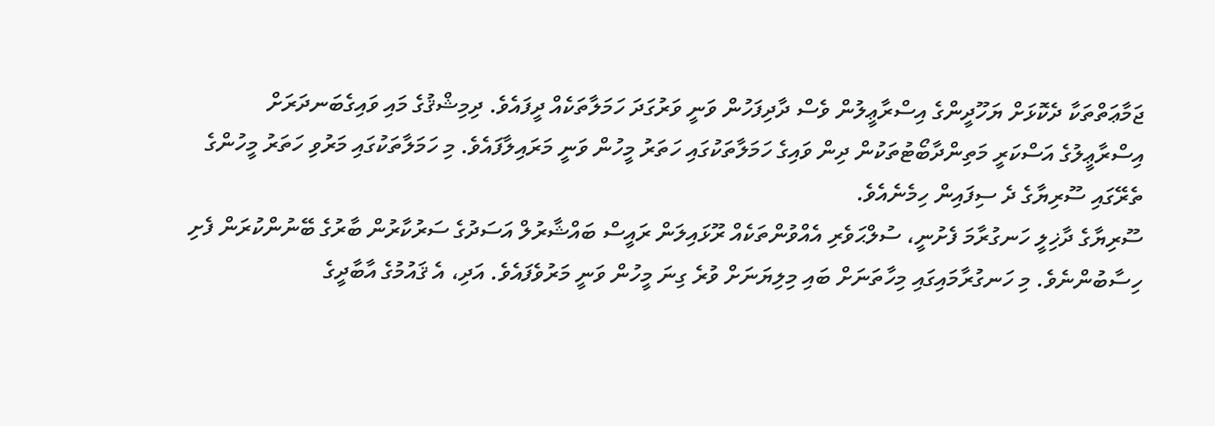ޖަމާޢަތްތަކާ ދެކޮޅަށް ޔަހޫދީންގެ އިސްރާޢީލުން ވެސް ދާދިފަހުން ވަނީ ވަރުގަދަ ހަމަލާތަކެއް ދީފައެވެ. ދިމިޝްޤުގެ މައި ވައިގެބަނދަރަށް އިސްރާޢީލުގެ އަސްކަރީ މަތިންދާބޯޓުތަކުން ދިން ވައިގެ ހަމަލާތަކުގައި ހަތަރު މީހުން ވަނީ މަރައިލާފައެވެ. މި ހަމަލާތަކުގައި މަރުވި ހަތަރު މީހުންގެ ތެރޭގައި ސޫރިޔާގެ ދެ ސިފައިން ހިމެނެއެވެ.
ސޫރިޔާގެ ދާޚިލީ ހަނގުރާމަ ފެށުނީ، ސުލްޙަވެރި އެއްވުންތަކެއް ރޫޅައިލަން ރައީސް ބައްޝާރުލް އަސަދުގެ ސަރުކާރުން ބާރުގެ ބޭނުންކުރަން ފެށި ހިސާބުންނެވެ. މި ހަނގުރާމައިގައި މިހާތަނަށް ބައި މިލިޔަނަށް ވުރެ ގިނަ މީހުން ވަނީ މަރުވެފައެވެ. އަދި، އެ ޤައުމުގެ އާބާދީގެ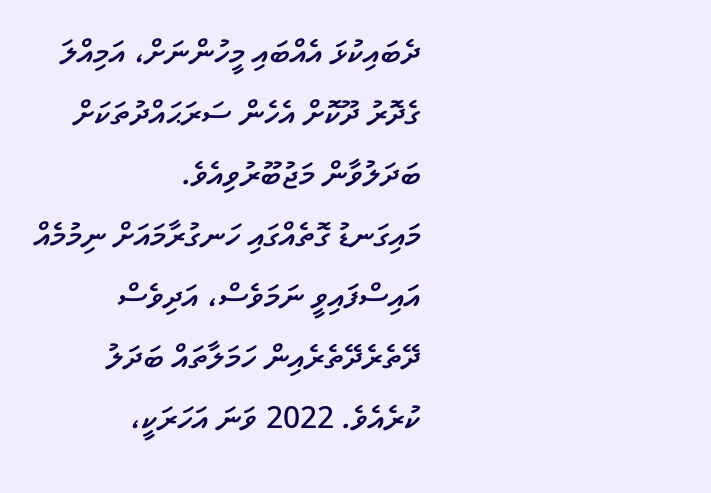ދެބައިކުޅަ އެއްބައި މީހުންނަށް، އަމިއްލަ ގެދޮރު ދޫކޮށް އެހެން ސަރަޙައްދުތަކަށް ބަދަލުވާން މަޖުބޫރުވިއެވެ.
މައިގަނޑު ގޮތެއްގައި ހަނގުރާމައަށް ނިމުމެއް އައިސްފައިވީ ނަމަވެސް، އަދިވެސް ދޭތެރެދޭތެރެއިން ހަމަލާތައް ބަދަލު ކުރެއެވެ. 2022 ވަނަ އަހަރަކީ،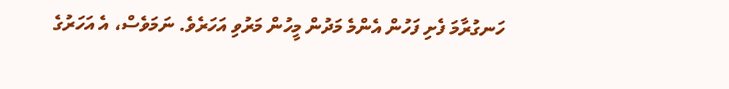ހަނގުރާމަ ފެށި ފަހުން އެންމެ މަދުން މީހުން މަރުވި އަހަރެވެ. ނަމަވެސް، އެ އަހަރުގެ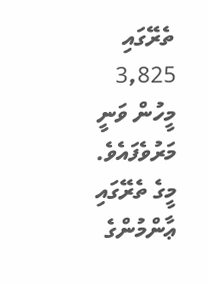ތެރޭގައި 3,825 މީހުން ވަނީ މަރުވެފައެވެ. މީގެ ތެރޭގައި ޢާންމުންގެ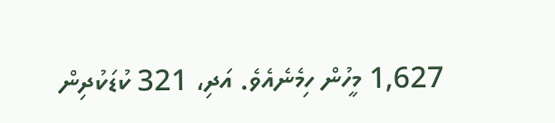1,627 މީހުން ހިމެނެއެވެ. އަދި، 321 ކުޑަކުދިން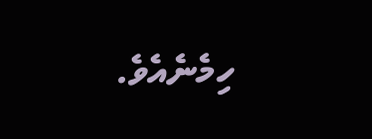ހިމެނެއެވެ.